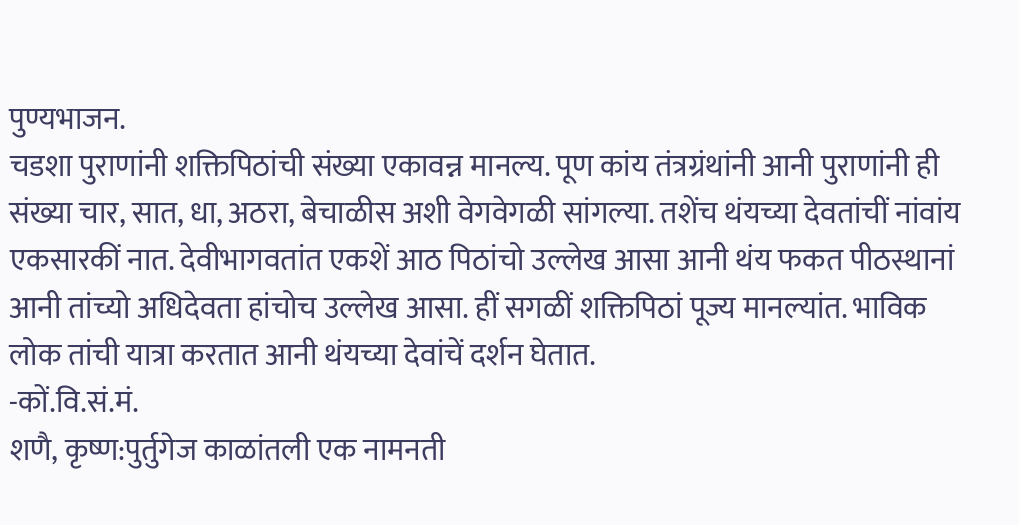पुण्यभाजन.
चडशा पुराणांनी शक्तिपिठांची संख्या एकावन्न मानल्य. पूण कांय तंत्रग्रंथांनी आनी पुराणांनी ही संख्या चार, सात, धा, अठरा, बेचाळीस अशी वेगवेगळी सांगल्या. तशेंच थंयच्या देवतांचीं नांवांय एकसारकीं नात. देवीभागवतांत एकशें आठ पिठांचो उल्लेख आसा आनी थंय फकत पीठस्थानां आनी तांच्यो अधिदेवता हांचोच उल्लेख आसा. हीं सगळीं शक्तिपिठां पूज्य मानल्यांत. भाविक लोक तांची यात्रा करतात आनी थंयच्या देवांचें दर्शन घेतात.
-कों.वि.सं.मं.
शणै, कृष्ण:पुर्तुगेज काळांतली एक नामनती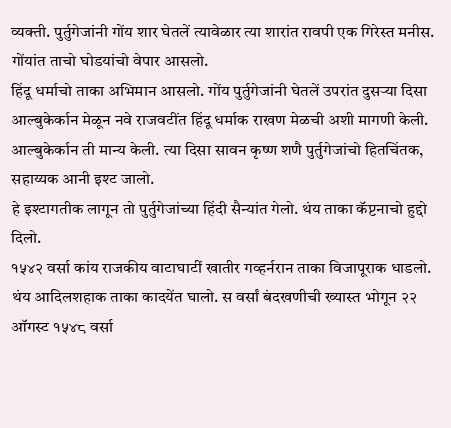व्यक्ती. पुर्तुगेजांनी गोंय शार घेतलें त्यावेळार त्या शारांत रावपी एक गिरेस्त मनीस. गोंयांत ताचो घोडयांचो वेपार आसलो.
हिंदू धर्माचो ताका अभिमान आसलो. गोंय पुर्तुगेजांनी घेतलें उपरांत दुसऱ्या दिसा आल्बुकेर्कान मेळून नवे राजवटींत हिंदू धर्माक राखण मेळची अशी मागणी केली.
आल्बुकेर्कान ती मान्य केली. त्या दिसा सावन कृष्ण शणै पुर्तुगेजांचो हितचिंतक, सहाय्यक आनी इश्ट जालो.
हे इश्टागतीक लागून तो पुर्तुगेजांच्या हिंदी सैन्यांत गेलो. थंय ताका कॅप्टनाचो हुद्दो दिलो.
१५४२ वर्सा कांय राजकीय वाटाघाटीं खातीर गव्हर्नरान ताका विजापूराक धाडलो. थंय आदिलशहाक ताका कादयेंत घालो. स वर्सां बंदखणीची ख्यास्त भोगून २२ ऑगस्ट १५४८ वर्सा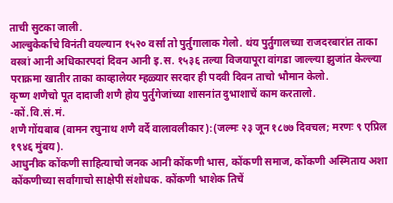ताची सुटका जाली.
आल्बुकेर्काचे विनंती वयल्यान १५२० वर्सा तो पुर्तुगालाक गेलो. थंय पुर्तुगालच्या राजदरबारांत ताका वस्त्रां आनी अधिकारपदां दिवन आनी इ.स. १५३६ तल्या विजयापूरा वांगडा जाल्ल्या झुजांत केल्ल्या पराक्रमा खातीर ताका काव्हालेयर म्हळ्यार सरदार ही पदवी दिवन ताचो भौमान केलो.
कृष्ण शणैचो पूत दादाजी शणै होय पुर्तुगेजांच्या शासनांत दुभाशाचें काम करतालो.
-कों.वि.सं.मं.
शणै गोंयबाब (वामन रघुनाथ शणै वर्दे वालावलीकार):(जल्मः २३ जून १८७७ दिवचल; मरणः ९ एप्रिल १९४६ मुंबय).
आधुनीक कोंकणी साहित्याचो जनक आनी कोंकणी भास, कोंकणी समाज, कोंकणी अस्मिताय अशा कोंकणीच्या सर्वांगाचो साक्षेपी संशोधक. कोंकणी भाशेक तिचें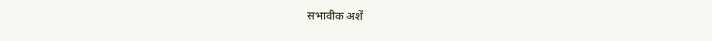सभावीक अशें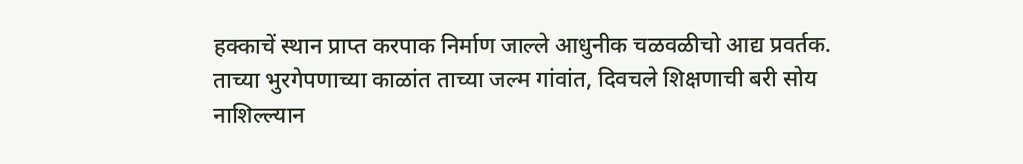हक्काचें स्थान प्राप्त करपाक निर्माण जाल्ले आधुनीक चळवळीचो आद्य प्रवर्तक.
ताच्या भुरगेपणाच्या काळांत ताच्या जल्म गांवांत, दिवचले शिक्षणाची बरी सोय नाशिल्ल्यान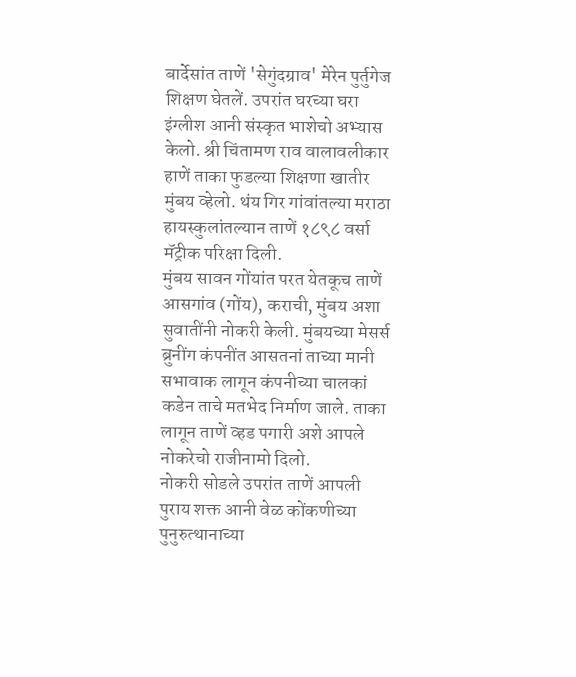बार्देसांत ताणें 'सेगुंदग्राव' मेरेन पुर्तुगेज शिक्षण घेतलें. उपरांत घरच्या घरा इंग्लीश आनी संस्कृत भाशेचो अभ्यास केलो. श्री चिंतामण राव वालावलीकार हाणें ताका फुडल्या शिक्षणा खातीर मुंबय व्हेलो. थंय गिर गांवांतल्या मराठा हायस्कुलांतल्यान ताणें १८९८ वर्सा मॅट्रीक परिक्षा दिली.
मुंबय सावन गोंयांत परत येतकूच ताणें आसगांव (गोंय), कराची, मुंबय अशा सुवातींनी नोकरी केली. मुंबयच्या मेसर्स ब्रुनींग कंपनींत आसतनां ताच्या मानी सभावाक लागून कंपनीच्या चालकां कडेन ताचे मतभेद निर्माण जाले. ताका लागून ताणें व्हड पगारी अशे आपले नोकरेचो राजीनामो दिलो.
नोकरी सोडले उपरांत ताणें आपली पुराय शक्त आनी वेळ कोंकणीच्या पुनुरुत्थानाच्या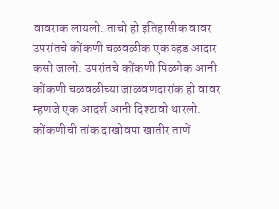वावराक लायलो. ताचो हो इतिहासीक वावर उपरांतचे कोंकणी चळवळीक एक व्हड आदार कसो जालो. उपरांतचे कोंकणी पिळगेक आनी कोंकणी चळवळीच्या जाळवणदारांक हो वावर म्हणजे एक आदर्श आनी दिश्टावो थारलो.
कोंकणीची तांक दाखोवपा खातीर ताणें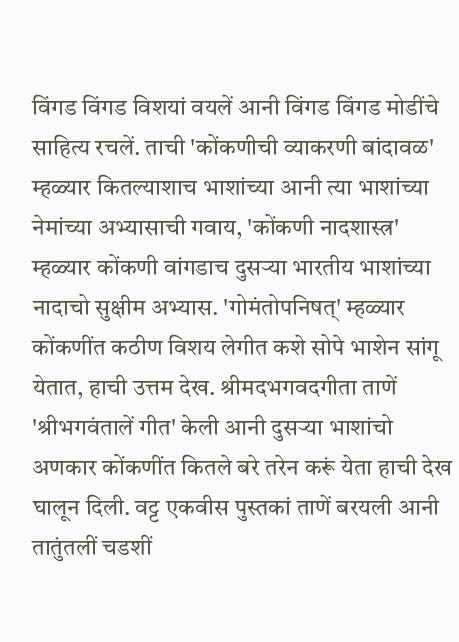विंगड विंगड विशयां वयलें आनी विंगड विंगड मोडींचे साहित्य रचलें. ताची 'कोंकणीची व्याकरणी बांदावळ' म्हळ्यार कितल्याशाच भाशांच्या आनी त्या भाशांच्या नेमांच्या अभ्यासाची गवाय, 'कोंकणी नादशास्त्र' म्हळ्यार कोंकणी वांगडाच दुसऱ्या भारतीय भाशांच्या नादाचो सुक्षीम अभ्यास. 'गोमंतोपनिषत्' म्हळ्यार कोंकणींत कठीण विशय लेगीत कशे सोपे भाशेन सांगू येतात, हाची उत्तम देख. श्रीमदभगवदगीता ताणें 'श्रीभगवंतालें गीत' केली आनी दुसऱ्या भाशांचो अणकार कोंकणींत कितले बरे तरेन करूं येता हाची देख घालून दिली. वट्ट एकवीस पुस्तकां ताणें बरयली आनी तातुंतलीं चडशीं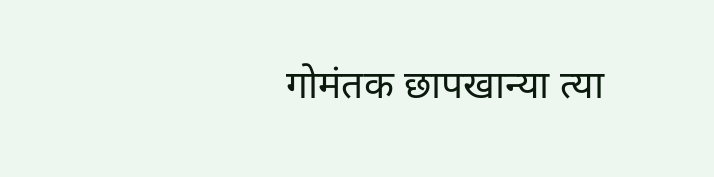गोमंतक छापखान्या त्या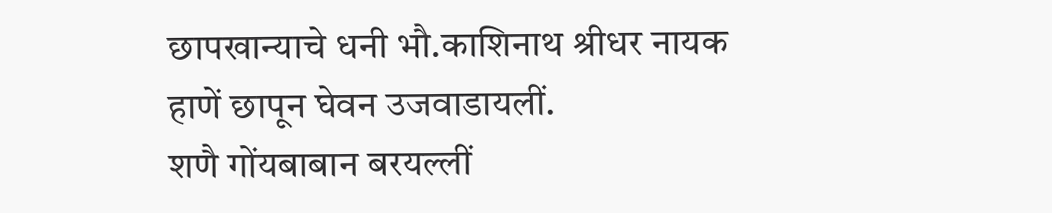छापखान्याचे धनी भौ.काशिनाथ श्रीधर नायक हाणें छापून घेवन उजवाडायलीं.
शणै गोंयबाबान बरयल्लीं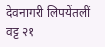देवनागरी लिपयेंतलीं वट्ट २१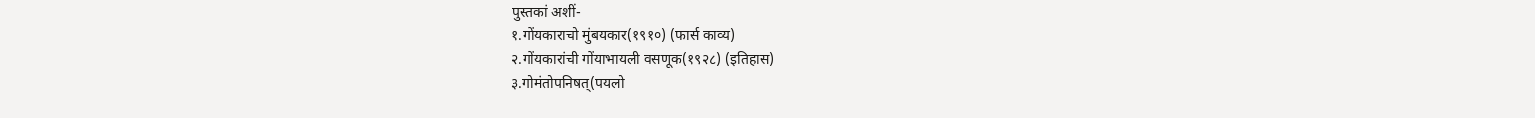पुस्तकां अशीं-
१.गोंयकाराचो मुंबयकार(१९१०) (फार्स काव्य)
२.गोंयकारांची गोंयाभायली वसणूक(१९२८) (इतिहास)
३.गोमंतोपनिषत्(पयलो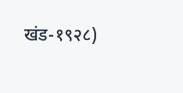खंड-१९२८)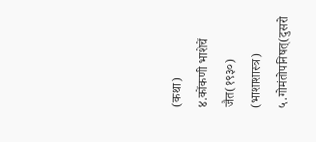(कथा)
४.कोंकणी भाशेचें जैत(१९३०) (भाशाशास्त्र)
५.गोमंतोपनिषत्(दुसरो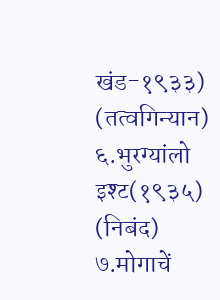खंड-१९३३) (तत्वगिन्यान)
६.भुरग्यांलो इश्ट(१९३५) (निबंद)
७.मोगाचें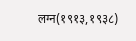लग्न(१९१३,१९३८)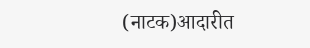(नाटक)आदारीत